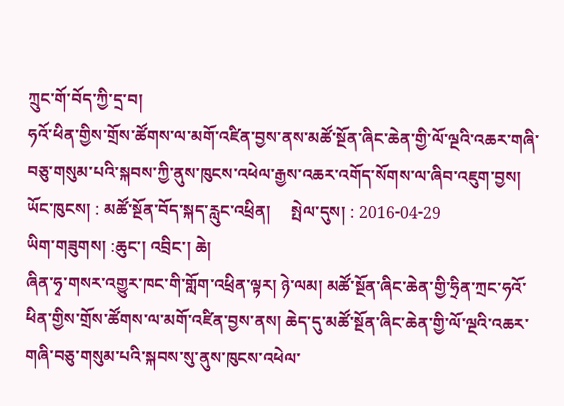ཀྲུང་གོ་བོད་ཀྱི་དྲ་བ།
ཧའོ་ཕིན་གྱིས་གྲོས་ཚོགས་ལ་མགོ་འཛིན་བྱས་ནས་མཚོ་སྔོན་ཞིང་ཆེན་གྱི་ལོ་ལྔའི་འཆར་གཞི་བཅུ་གསུམ་པའི་སྐབས་ཀྱི་ནུས་ཁུངས་འཕེལ་རྒྱས་འཆར་འགོད་སོགས་ལ་ཞིབ་འཇུག་བྱས།
ཡོང་ཁུངས། : མཚོ་སྔོན་བོད་སྐད་རླུང་འཕྲིན།     སྤེལ་དུས། : 2016-04-29
ཡིག་གཟུགས། :ཆུང་། འབྲིང་། ཆེ།
ཞིན་ཧྭ་གསར་འགྱུར་ཁང་གི་གློག་འཕྲིན་ལྟར། ཉེ་ལམ། མཚོ་སྔོན་ཞིང་ཆེན་གྱི་ཧྲིན་ཀྲང་ཧའོ་ཕིན་གྱིས་གྲོས་ཚོགས་ལ་མགོ་འཛིན་བྱས་ནས། ཆེད་དུ་མཚོ་སྔོན་ཞིང་ཆེན་གྱི་ལོ་ལྔའི་འཆར་གཞི་བཅུ་གསུམ་པའི་སྐབས་སུ་ནུས་ཁུངས་འཕེལ་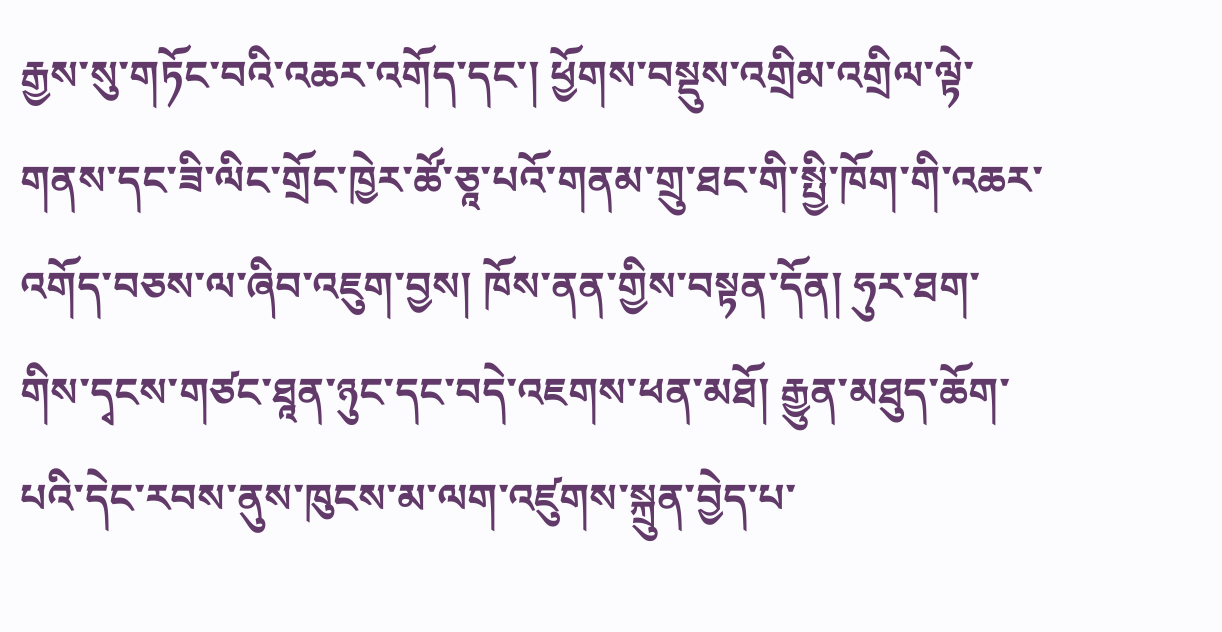རྒྱས་སུ་གཏོང་བའི་འཆར་འགོད་དང་། ཕྱོགས་བསྡུས་འགྲིམ་འགྲིལ་ལྟེ་གནས་དང་ཟི་ལིང་གྲོང་ཁྱེར་ཚོ་ཅཱ་པའོ་གནམ་གྲུ་ཐང་གི་སྤྱི་ཁོག་གི་འཆར་འགོད་བཅས་ལ་ཞིབ་འཇུག་བྱས། ཁོས་ནན་གྱིས་བསྟན་དོན། ཧུར་ཐག་གིས་དྭངས་གཙང་ཐཱན་ཉུང་དང་བདེ་འཇགས་ཕན་མཐོ། རྒྱུན་མཐུད་ཆོག་པའི་དེང་རབས་ནུས་ཁུངས་མ་ལག་འཛུགས་སྐྲུན་བྱེད་པ་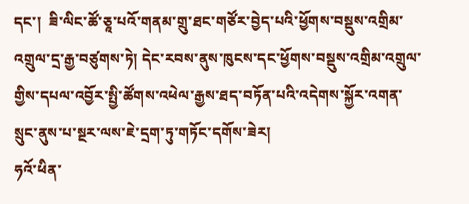དང་།  ཟི་ལིང་ཚོ་ཅཱ་པའོ་གནམ་གྲུ་ཐང་གཙོར་བྱེད་པའི་ཕྱོགས་བསྡུས་འགྲིམ་འགྲུལ་དྲ་རྒྱ་བཙུགས་ཏེ། དེང་རབས་ནུས་ཁུངས་དང་ཕྱོགས་བསྡུས་འགྲིམ་འགྲུལ་གྱིས་དཔལ་འབྱོར་སྤྱི་ཚོགས་འཕེལ་རྒྱས་ཐད་བཏོན་པའི་འདེགས་སྐྱོར་འགན་སྲུང་ནུས་པ་སྔར་ལས་ཇེ་དྲག་ཏུ་གཏོང་དགོས་ཟེར།
ཧའོ་ཕིན་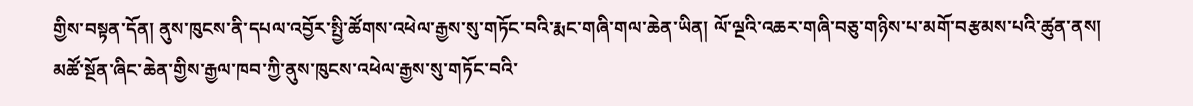གྱིས་བསྟན་དོན། ནུས་ཁུངས་ནི་དཔལ་འབྱོར་སྤྱི་ཚོགས་འཕེལ་རྒྱས་སུ་གཏོང་བའི་རྨང་གཞི་གལ་ཆེན་ཡིན། ལོ་ལྔའི་འཆར་གཞི་བཅུ་གཉིས་པ་མགོ་བརྩམས་པའི་ཚུན་ནས། མཚོ་སྔོན་ཞིང་ཆེན་གྱིས་རྒྱལ་ཁབ་ཀྱི་ནུས་ཁུངས་འཕེལ་རྒྱས་སུ་གཏོང་བའི་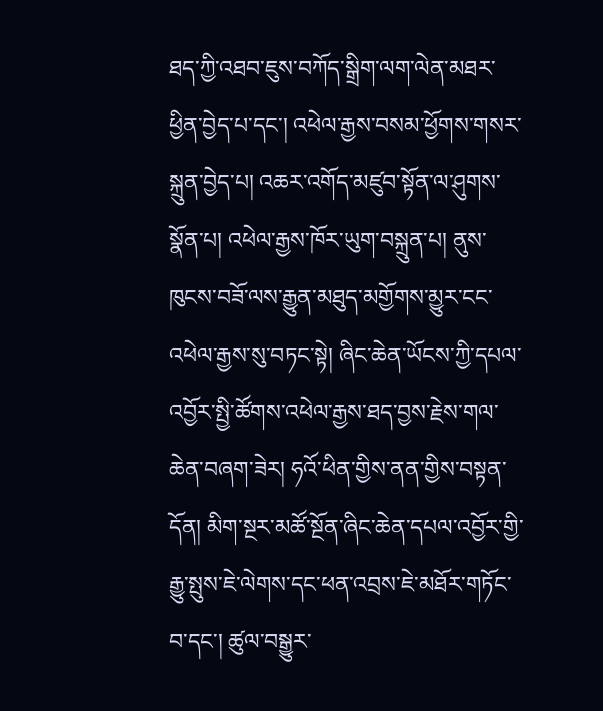ཐད་ཀྱི་འཐབ་ཇུས་བཀོད་སྒྲིག་ལག་ལེན་མཐར་ཕྱིན་བྱེད་པ་དང་། འཕེལ་རྒྱས་བསམ་ཕྱོགས་གསར་སྐྲུན་བྱེད་པ། འཆར་འགོད་མཛུབ་སྟོན་ལ་ཤུགས་སྣོན་པ། འཕེལ་རྒྱས་ཁོར་ཡུག་བསྐྲུན་པ། ནུས་ཁུངས་བཟོ་ལས་རྒྱུན་མཐུད་མགྱོགས་མྱུར་ངང་འཕེལ་རྒྱས་སུ་བཏང་སྟེ། ཞིང་ཆེན་ཡོངས་ཀྱི་དཔལ་འབྱོར་སྤྱི་ཚོགས་འཕེལ་རྒྱས་ཐད་བྱས་རྗེས་གལ་ཆེན་བཞག་ཟེར། ཧའོ་ཕིན་གྱིས་ནན་གྱིས་བསྟན་དོན། མིག་སྔར་མཚོ་སྔོན་ཞིང་ཆེན་དཔལ་འབྱོར་གྱི་རྒྱུ་སྤུས་ཇེ་ལེགས་དང་ཕན་འབྲས་ཇེ་མཐོར་གཏོང་བ་དང་། ཚུལ་བསྒྱུར་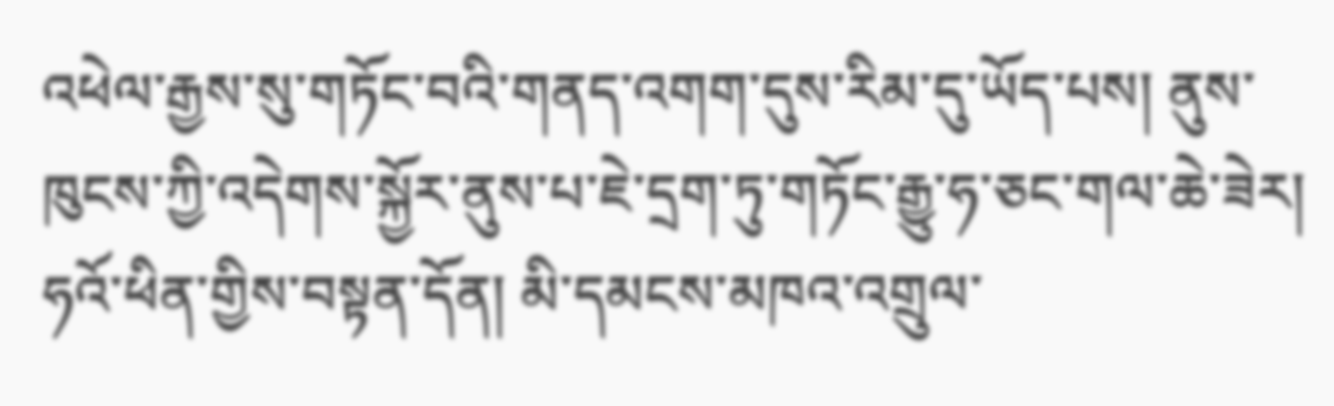འཕེལ་རྒྱས་སུ་གཏོང་བའི་གནད་འགག་དུས་རིམ་དུ་ཡོད་པས། ནུས་ཁུངས་ཀྱི་འདེགས་སྐྱོར་ནུས་པ་ཇེ་དྲག་ཏུ་གཏོང་རྒྱུ་ཧ་ཅང་གལ་ཆེ་ཟེར།
ཧའོ་ཕིན་གྱིས་བསྟན་དོན། མི་དམངས་མཁའ་འགྲུལ་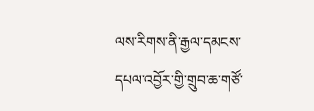ལས་རིགས་ནི་རྒྱལ་དམངས་དཔལ་འབྱོར་གྱི་གྲུབ་ཆ་གཙོ་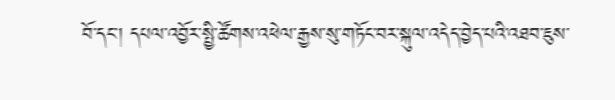བོ་དང་། དཔལ་འབྱོར་སྤྱི་ཚོགས་འཕེལ་རྒྱས་སུ་གཏོང་བར་སྐུལ་འདེད་བྱེད་པའི་འཐབ་ཇུས་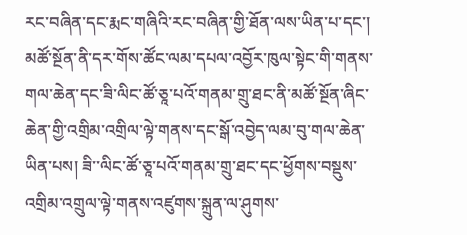རང་བཞིན་དང་རྨང་གཞིའི་རང་བཞིན་གྱི་ཐོན་ལས་ཡིན་པ་དང་། མཚོ་སྔོན་ནི་དར་གོས་ཚོང་ལམ་དཔལ་འབྱོར་ཁུལ་སྟེང་གི་གནས་གལ་ཆེན་དང་ཟི་ལིང་ཚོ་ཅཱ་པའོ་གནམ་གྲུ་ཐང་ནི་མཚོ་སྔོན་ཞིང་ཆེན་གྱི་འགྲིམ་འགྲིལ་ལྟེ་གནས་དང་སྒོ་འབྱེད་ལམ་བུ་གལ་ཆེན་ཡིན་པས། ཟི་་ལིང་ཚོ་ཅཱ་པའོ་གནམ་གྲུ་ཐང་དང་ཕྱོགས་བསྡུས་འགྲིམ་འགྲུལ་ལྟེ་གནས་འཛུགས་སྐྲུན་ལ་ཤུགས་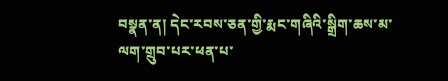བསྣན་ན། དེང་རབས་ཅན་གྱི་རྨང་གཞིའི་སྒྲིག་ཆས་མ་ལག་གྲུབ་པར་ཕན་པ་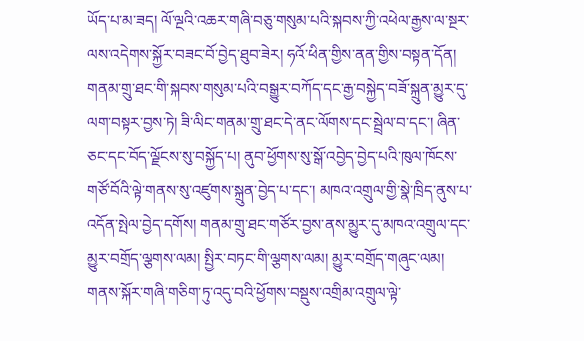ཡོད་པ་མ་ཟད། ལོ་ལྔའི་འཆར་གཞི་བཅུ་གསུམ་པའི་སྐབས་ཀྱི་འཕེལ་རྒྱས་ལ་སྔར་ལས་འདེགས་སྐྱོར་བཟང་བོ་བྱེད་ཐུབ་ཟེར། ཧའོ་ཕིན་གྱིས་ནན་གྱིས་བསྟན་དོན། གནམ་གྲུ་ཐང་གི་སྐབས་གསུམ་པའི་བསྒྱུར་བཀོད་དང་རྒྱ་བསྐྱེད་བཟོ་སྐྲུན་མྱུར་དུ་ལག་བསྟར་བྱས་ཏེ། ཟི་ལིང་གནམ་གྲུ་ཐང་དེ་ནང་ལོགས་དང་སྦྲེལ་བ་དང་། ཞིན་ཅང་དང་བོད་ལྗོངས་སུ་བསྐྱོད་པ། ནུབ་ཕྱོགས་སུ་སྒོ་འབྱེད་བྱེད་པའི་ཁུལ་ཁོངས་གཙོ་བོའི་ལྟེ་གནས་སུ་འཛུགས་སྐྲུན་བྱེད་པ་དང་། མཁའ་འགྲུལ་གྱི་སྣེ་ཁྲིད་ནུས་པ་འདོན་སྤེལ་བྱེད་དགོས། གནམ་གྲུ་ཐང་གཙོར་བྱས་ནས་མྱུར་དུ་མཁའ་འགྲུལ་དང་མྱུར་བགྲོད་ལྕགས་ལམ། སྤྱིར་བཏང་གི་ལྕགས་ལམ། མྱུར་བགྲོད་གཞུང་ལམ། གནས་སྐོར་གཞི་གཅིག་ཏུ་འདུ་བའི་ཕྱོགས་བསྡུས་འགྲིམ་འགྲུལ་ལྟེ་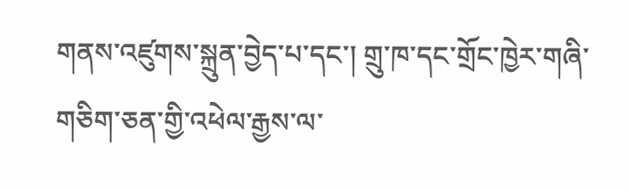གནས་འཛུགས་སྐྲུན་བྱེད་པ་དང་། གྲུ་ཁ་དང་གྲོང་ཁྱེར་གཞི་གཅིག་ཅན་གྱི་འཕེལ་རྒྱས་ལ་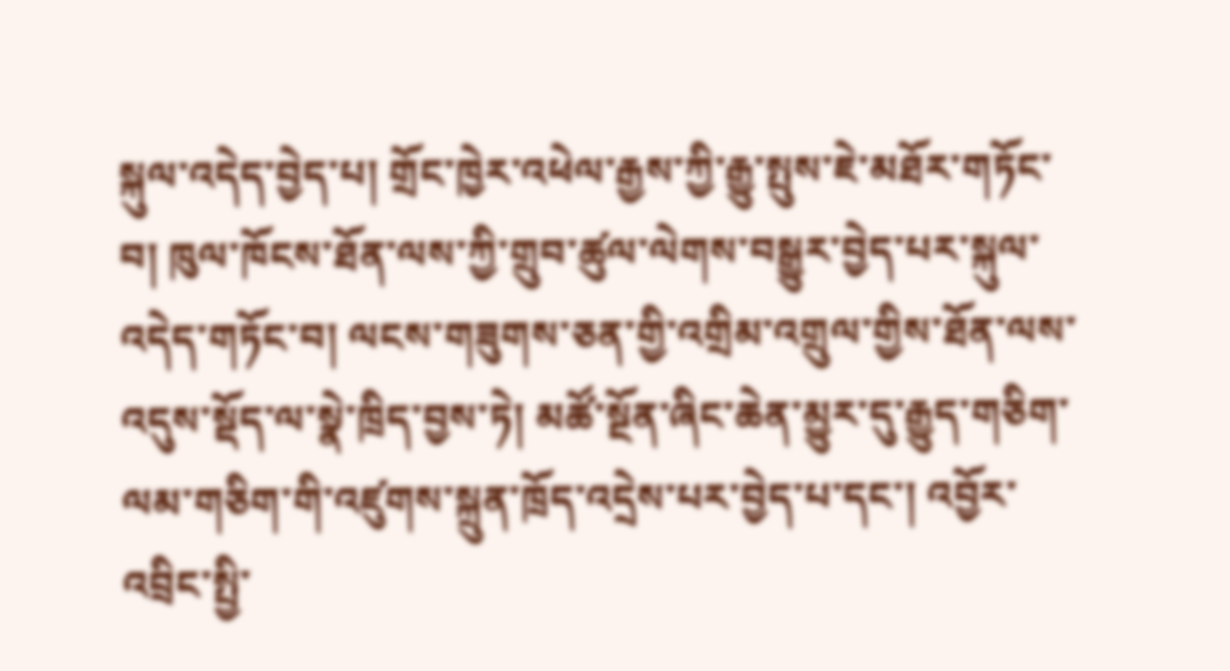སྐུལ་འདེད་བྱེད་པ། གྲོང་ཁྱེར་འཕེལ་རྒྱས་ཀྱི་རྒྱུ་སྤུས་ཇེ་མཐོར་གཏོང་བ། ཁུལ་ཁོངས་ཐོན་ལས་ཀྱི་གྲུབ་ཚུལ་ལེགས་བསྒྱུར་བྱེད་པར་སྐུལ་འདེད་གཏོང་བ། ལངས་གཟུགས་ཅན་གྱི་འགྲིམ་འགྲུལ་གྱིས་ཐོན་ལས་འདུས་སྡོད་ལ་སྣེ་ཁྲིད་བྱས་ཏེ། མཚོ་སྔོན་ཞིང་ཆེན་མྱུར་དུ་རྒྱུད་གཅིག་ལམ་གཅིག་གི་འཛུགས་སྐྲུན་ཁྲོད་འདྲེས་པར་བྱེད་པ་དང་། འབྱོར་འབྲིང་སྤྱི་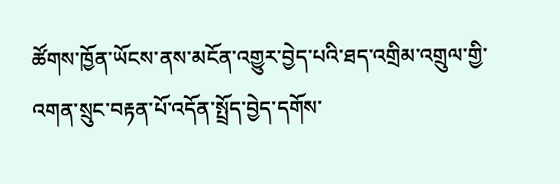ཚོགས་ཁྱོན་ཡོངས་ནས་མངོན་འགྱུར་བྱེད་པའི་ཐད་འགྲིམ་འགྲུལ་གྱི་འགན་སྲུང་བརྟན་པོ་འདོན་སྤྲོད་བྱེད་དགོས་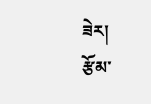ཟེར།
རྩོམ་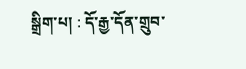སྒྲིག་པ། : དོ་རྒྱ་དོན་གྲུབ་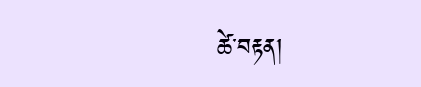ཚེ་བརྟན།